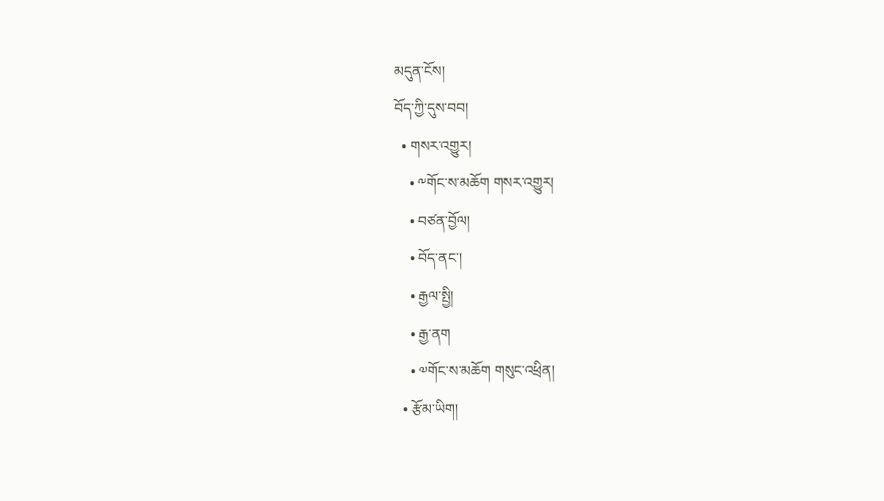མདུན་ངོས།
བོད་ཀྱི་དུས་བབ།
  • གསར་འགྱུར།
    • ༸གོང་ས་མཆོག གསར་འགྱུར།
    • བཙན་བྱོལ།
    • བོད་ནང་།
    • རྒྱལ་སྤྱི།
    • རྒྱ་ནག
    • ༧གོང་ས་མཆོག གསུང་འཕྲིན།
  • རྩོམ་ཡིག།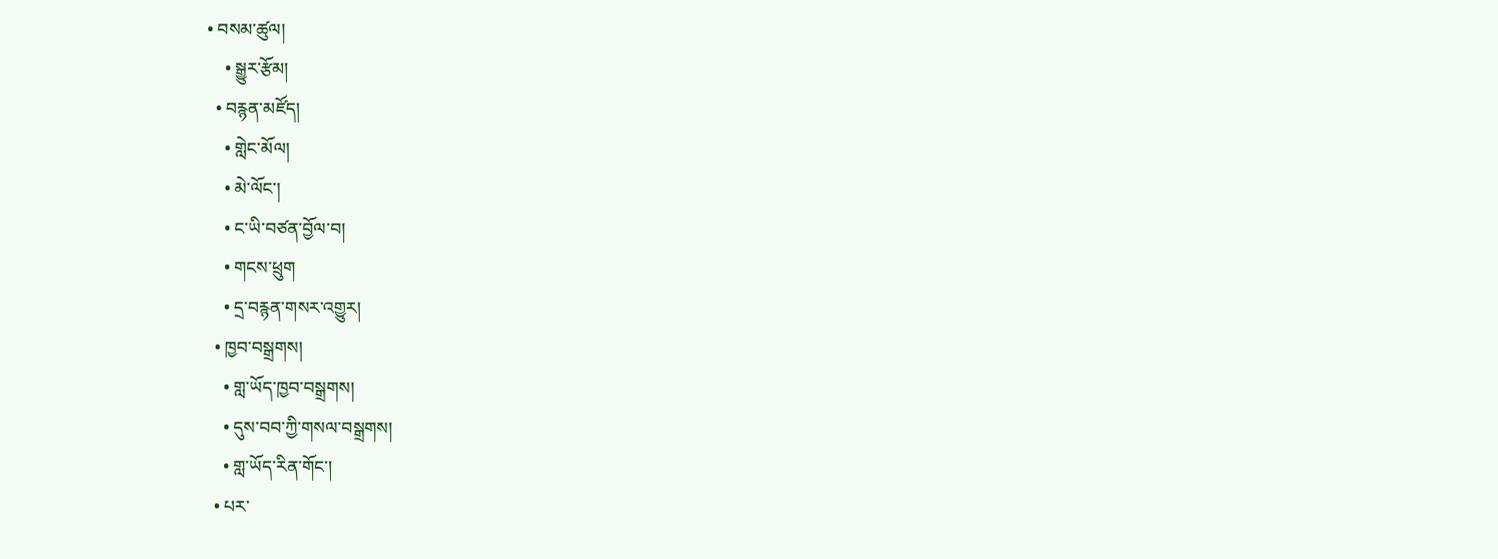• བསམ་ཚུལ།
    • སྒྱུར་རྩོམ།
  • བརྙན་མཛོད།
    • གླེང་མོལ།
    • མེ་ལོང་།
    • ང་ཡི་བཙན་བྱོལ་བ།
    • གངས་ཕྲུག
    • དྲ་བརྙན་གསར་འགྱུར།
  • ཁྱབ་བསྒྲགས།
    • གླ་ཡོད་ཁྱབ་བསྒྲགས།
    • དུས་བབ་ཀྱི་གསལ་བསྒྲགས།
    • གླ་ཡོད་རིན་གོང་།
  • པར་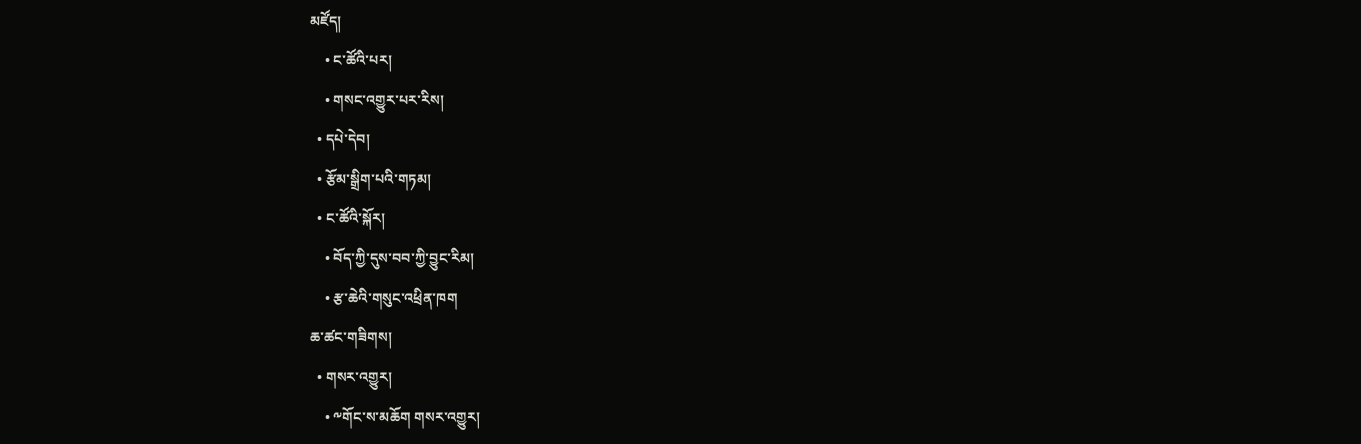མཛོད།
    • ང་ཚོའི་པར།
    • གསང་འགྱུར་པར་རིས།
  • དཔེ་དེབ།
  • རྩོམ་སྒྲིག་པའི་གཏམ།
  • ང་ཚོའི་སྐོར།
    • བོད་ཀྱི་དུས་བབ་ཀྱི་བྱུང་རིམ།
    • རྩ་ཆེའི་གསུང་འཕྲིན་ཁག
ཆ་ཚང་གཟིགས།
  • གསར་འགྱུར།
    • ༸གོང་ས་མཆོག གསར་འགྱུར།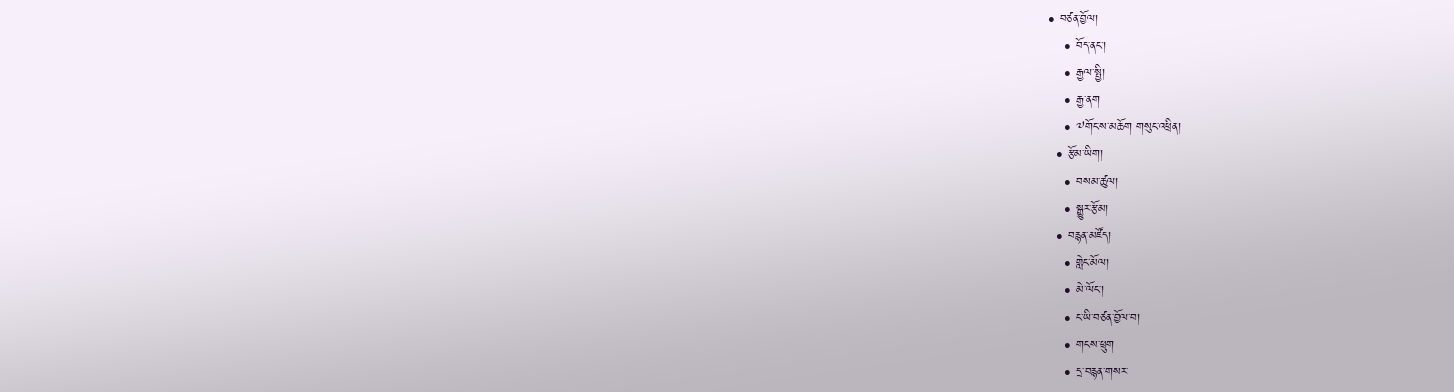• བཙན་བྱོལ།
    • བོད་ནང་།
    • རྒྱལ་སྤྱི།
    • རྒྱ་ནག
    • ༧གོང་ས་མཆོག གསུང་འཕྲིན།
  • རྩོམ་ཡིག།
    • བསམ་ཚུལ།
    • སྒྱུར་རྩོམ།
  • བརྙན་མཛོད།
    • གླེང་མོལ།
    • མེ་ལོང་།
    • ང་ཡི་བཙན་བྱོལ་བ།
    • གངས་ཕྲུག
    • དྲ་བརྙན་གསར་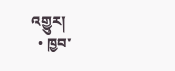འགྱུར།
  • ཁྱབ་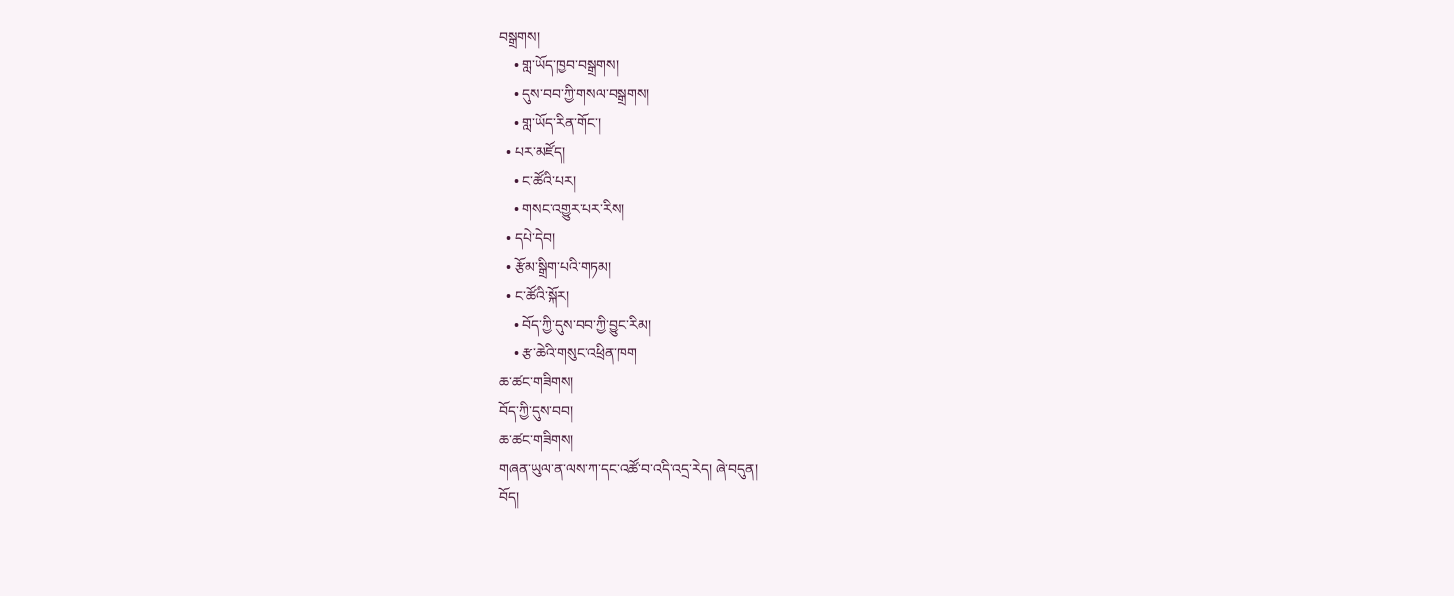བསྒྲགས།
    • གླ་ཡོད་ཁྱབ་བསྒྲགས།
    • དུས་བབ་ཀྱི་གསལ་བསྒྲགས།
    • གླ་ཡོད་རིན་གོང་།
  • པར་མཛོད།
    • ང་ཚོའི་པར།
    • གསང་འགྱུར་པར་རིས།
  • དཔེ་དེབ།
  • རྩོམ་སྒྲིག་པའི་གཏམ།
  • ང་ཚོའི་སྐོར།
    • བོད་ཀྱི་དུས་བབ་ཀྱི་བྱུང་རིམ།
    • རྩ་ཆེའི་གསུང་འཕྲིན་ཁག
ཆ་ཚང་གཟིགས།
བོད་ཀྱི་དུས་བབ།
ཆ་ཚང་གཟིགས།
གཞན་ཡུལ་ན་ལས་ཀ་དང་འཚོ་བ་འདི་འདྲ་རེད། ཞེ་བདུན།
བོད།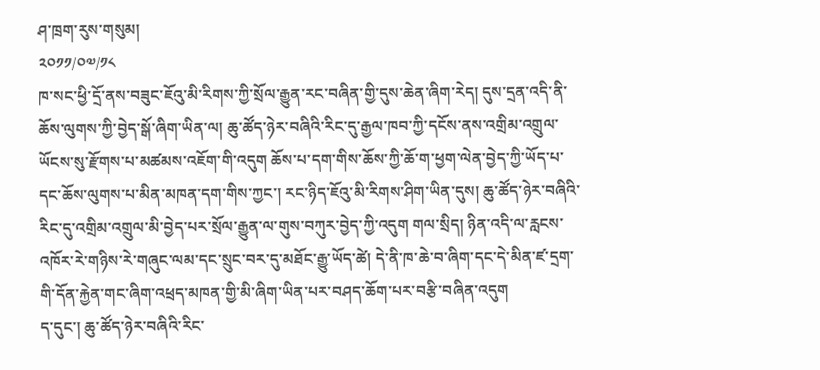ཤ་ཁྲག་རུས་གསུམ།
༢༠༡༡/༠༧/༡༨
ཁ་སང་ཕྱི་དྲོ་ནས་བཟུང་ཇོའུ་མི་རིགས་ཀྱི་སྲོལ་རྒྱུན་རང་བཞིན་གྱི་དུས་ཆེན་ཞིག་རེད། དུས་དྲན་འདི་ནི་ཆོས་ལུགས་ཀྱི་བྱེད་སྒོ་ཞིག་ཡིན་ལ། ཆུ་ཚོད་ཉེར་བཞིའི་རིང་དུ་རྒྱལ་ཁབ་ཀྱི་དངོས་ནས་འགྲིམ་འགྲུལ་ཡོངས་སུ་རྫོགས་པ་མཚམས་འཇོག་གི་འདུག ཆོས་པ་དག་གིས་ཆོས་ཀྱི་ཆོ་ག་ཕྱག་ལེན་བྱེད་ཀྱི་ཡོད་པ་དང་ཆོས་ལུགས་པ་མིན་མཁན་དག་གིས་ཀྱང་། རང་ཉིད་ཇོའུ་མི་རིགས་ཤིག་ཡིན་དུས། ཆུ་ཚོད་ཉེར་བཞིའི་རིང་དུ་འགྲིམ་འགྲུལ་མི་བྱེད་པར་སྲོལ་རྒྱུན་ལ་གུས་བཀུར་བྱེད་ཀྱི་འདུག གལ་སྲིད། ཉིན་འདི་ལ་རླངས་འཁོར་རེ་གཉིས་རེ་གཞུང་ལམ་དང་སྲུང་བར་དུ་མཐོང་རྒྱུ་ཡོད་ཚེ། དེ་ནི་ཁ་ཆེ་བ་ཞིག་དང་དེ་མིན་ཛ་དྲག་གི་དོན་རྐྱེན་གང་ཞིག་འཕྲད་མཁན་གྱི་མི་ཞིག་ཡིན་པར་བཤད་ཆོག་པར་བརྩི་བཞིན་འདུག
ད་དུང་། ཆུ་ཚོད་ཉེར་བཞིའི་རིང་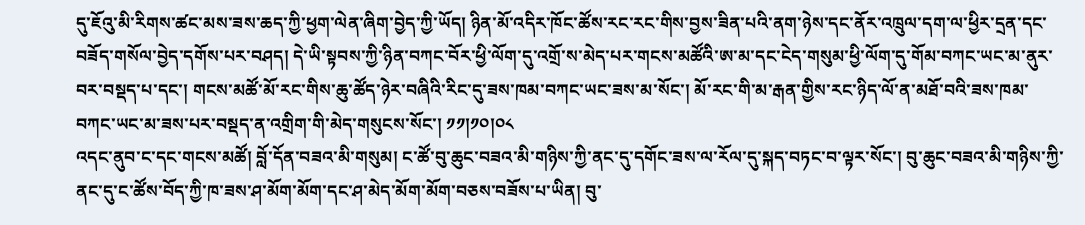དུ་ཇོའུ་མི་རིགས་ཚང་མས་ཟས་ཆད་ཀྱི་ཕྱག་ལེན་ཞིག་བྱེད་ཀྱི་ཡོད། ཉིན་མོ་འདིར་ཁོང་ཚོས་རང་རང་གིས་བྱས་ཟིན་པའི་ནག་ཉེས་དང་ནོར་འཁྲུལ་དག་ལ་ཕྱིར་དྲན་དང་བཟོད་གསོལ་བྱེད་དགོས་པར་བཤད། དེ་ཡི་སྟབས་ཀྱི་ཉིན་བཀང་བོར་ཕྱི་ལོག་དུ་འགྲོ་ས་མེད་པར་གངས་མཚོའི་ཨ་མ་དང་ངེད་གསུམ་ཕྱི་ལོག་དུ་གོམ་བཀང་ཡང་མ་ནུར་བར་བསྡད་པ་དང་། གངས་མཚོ་མོ་རང་གིས་ཆུ་ཚོད་ཉེར་བཞིའི་རིང་དུ་ཟས་ཁམ་བཀང་ཡང་ཟས་མ་སོང་། མོ་རང་གི་མ་རྒན་གྱིས་རང་ཉིད་ལོ་ན་མཐོ་བའི་ཟས་ཁམ་བཀང་ཡང་མ་ཟས་པར་བསྡད་ན་འགྲིག་གི་མེད་གསུངས་སོང་། ༡༡།༡༠།༠༨
འདང་ནུབ་ང་དང་གངས་མཚོ། བློ་དོན་བཟའ་མི་གསུམ། ང་ཚོ་བུ་ཆུང་བཟའ་མི་གཉིས་ཀྱི་ནང་དུ་དགོང་ཟས་ལ་རོལ་དུ་སྐད་བཏང་བ་ལྟར་སོང་། བུ་ཆུང་བཟའ་མི་གཉིས་ཀྱི་ནང་དུ་ང་ཚོས་བོད་ཀྱི་ཁ་ཟས་ཤ་མོག་མོག་དང་ཤ་མེད་མོག་མོག་བཅས་བཟོས་པ་ཡིན། བུ་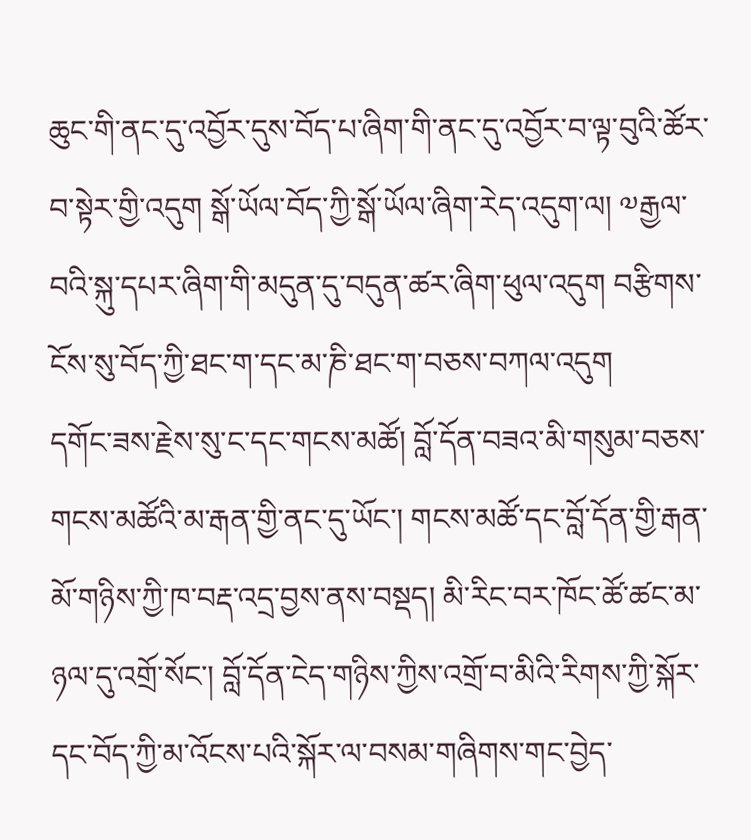ཆུང་གི་ནང་དུ་འབྱོར་དུས་བོད་པ་ཞིག་གི་ནང་དུ་འབྱོར་བ་ལྟ་བུའི་ཚོར་བ་སྟེར་གྱི་འདུག སྒོ་ཡོལ་བོད་ཀྱི་སྒོ་ཡོལ་ཞིག་རེད་འདུག་ལ། ༧རྒྱལ་བའི་སྐུ་དཔར་ཞིག་གི་མདུན་དུ་བདུན་ཚར་ཞིག་ཕུལ་འདུག བརྩིགས་ངོས་སུ་བོད་ཀྱི་ཐང་ག་དང་མ་ཎི་ཐང་ག་བཅས་བཀལ་འདུག
དགོང་ཟས་རྗེས་སུ་ང་དང་གངས་མཚོ། བློ་དོན་བཟའ་མི་གསུམ་བཅས་གངས་མཚོའི་མ་རྒན་གྱི་ནང་དུ་ཡོང་། གངས་མཚོ་དང་བློ་དོན་གྱི་རྒན་མོ་གཉིས་ཀྱི་ཁ་བརྡ་འདྲ་བྱས་ནས་བསྡད། མི་རིང་བར་ཁོང་ཚོ་ཚང་མ་ཉལ་དུ་འགྲོ་སོང་། བློ་དོན་ངེད་གཉིས་ཀྱིས་འགྲོ་བ་མིའི་རིགས་ཀྱི་སྐོར་དང་བོད་ཀྱི་མ་འོངས་པའི་སྐོར་ལ་བསམ་གཞིགས་གང་བྱེད་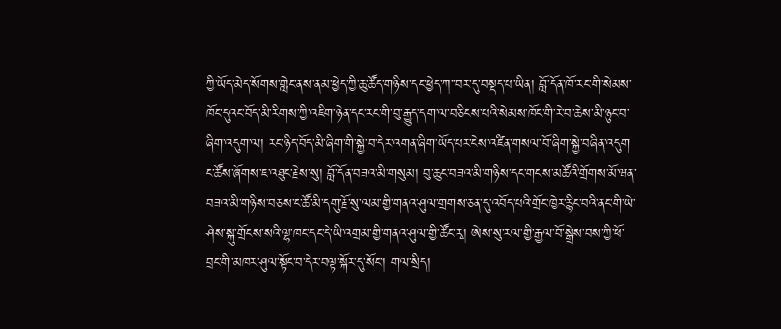ཀྱི་ཡོད་མེད་སོགས་གླེང་ནས་ནམ་ཕྱེད་ཀྱི་ཆུ་ཚོད་གཉིས་དང་ཕྱེད་ཀ་་བར་དུ་བསྡད་པ་ཡིན། བློ་དོན་ཁོ་རང་གི་སེམས་ཁོང་དུའང་བོད་མི་རིགས་ཀྱི་འཇིག་ཉེན་དང་རང་གི་བུ་རྒྱུད་དག་ལ་བཅིངས་པའི་སེམས་ཁོང་གི་རེ་བ་ཆེས་མི་ཉུང་བ་ཞིག་འདུག་ལ། རང་ཉིད་བོད་མི་ཞིག་གི་སྐྱེ་བ་དེར་འགན་ཞིག་ཡོད་པར་ངེས་འཛིན་གསལ་བོ་ཞིག་སྐྱེ་བཞིན་འདུག
ང་ཚོས་ཞོགས་ཇ་འཐུང་རྗེས་སུ། བློ་དོན་བཟའ་མི་གསུམ། བུ་ཆུང་བཟའ་མི་གཉིས་དང་གངས་མཚོའི་གྲོགས་མོ་ཝན་བཟའ་མི་གཉིས་བཅས་ང་ཚོ་མི་དགུ་རྗོ་སུ་ལམ་གྱི་གནའ་ཤུལ་གྲགས་ཅན་དུ་འབོད་པའི་གྲོང་ཁྱེར་རྙིང་བའི་ནང་གི་ཡེ་ཤེས་སྐུ་གྲོངས་སའི་ལྷ་ཁང་དང་དེ་ཡི་འགྲམ་གྱི་གནའ་ཤུལ་གྱི་ཚོང་རྭ། ཨེས་སུ་རལ་གྱི་རྒྱལ་བོ་སྒྲེས་བས་ཀྱི་ཕོ་བྲང་གི་མཁར་ཤུལ་སྟོང་བ་དེར་བལྟ་སྐོར་དུ་སོང་། གལ་སྲིད།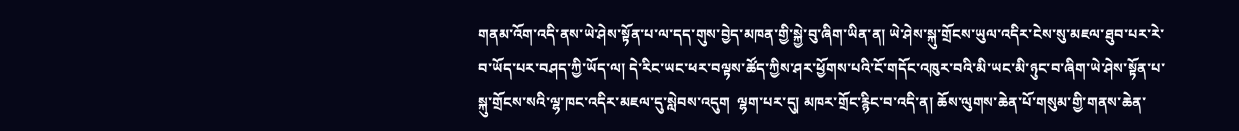གནམ་འོག་འདི་ནས་ཡེ་ཤེས་སྟོན་པ་ལ་དད་གུས་བྱེད་མཁན་གྱི་སྐྱེ་བུ་ཞིག་ཡིན་ན། ཡེ་ཤེས་སྐུ་གྲོངས་ཡུལ་འདིར་ངེས་སུ་མཇལ་ཐུབ་པར་རེ་བ་ཡོད་པར་བཤད་ཀྱི་ཡོད་ལ། དེ་རིང་ཡང་ཕར་བལྟས་ཚོད་ཀྱིས་ཤར་ཕྱོགས་པའི་ངོ་གདོང་འཁུར་བའི་མི་ཡང་མི་ཉུང་བ་ཞིག་ཡེ་ཤེས་སྟོན་པ་སྐུ་གྲོངས་སའི་ལྷ་ཁང་འདིར་མཇལ་དུ་སླེབས་འདུག  ལྷག་པར་དུ། མཁར་གྲོང་རྙིང་བ་འདི་ན། ཆོས་ལུགས་ཆེན་པོ་གསུམ་གྱི་གནས་ཆེན་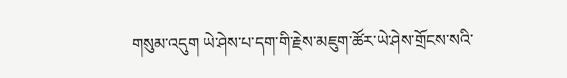གསུམ་འདུག ཡེ་ཤེས་པ་དག་གི་རྗེས་མཇུག་ཚོར་ཡེ་ཤེས་གྲོངས་སའི་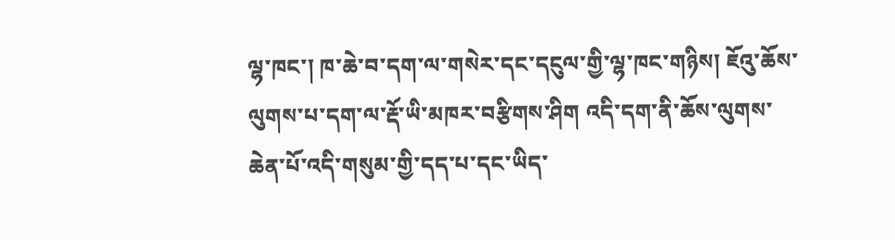ལྷ་ཁང་། ཁ་ཆེ་བ་དག་ལ་གསེར་དང་དངུལ་གྱི་ལྷ་ཁང་གཉིས། ཇོའུ་ཆོས་ལུགས་པ་དག་ལ་རྡོ་ཡི་མཁར་བརྩིགས་ཤིག འདི་དག་ནི་ཆོས་ལུགས་ཆེན་པོ་འདི་གསུམ་གྱི་དད་པ་དང་ཡིད་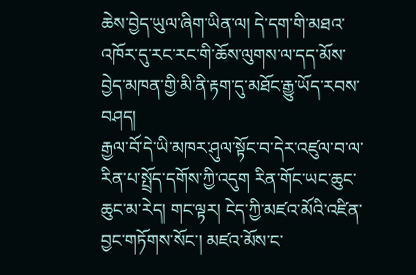ཆེས་བྱེད་ཡུལ་ཞིག་ཡིན་ལ། དེ་དག་གི་མཐའ་འཁོར་དུ་རང་རང་གི་ཆོས་ལུགས་ལ་དད་མོས་བྱེད་མཁན་གྱི་མི་ནི་རྟག་དུ་མཐོང་རྒྱུ་ཡོད་རབས་བཤད།
རྒྱལ་བོ་དེ་ཡི་མཁར་ཤུལ་སྟོང་བ་དེར་འཛུལ་བ་ལ་རིན་པ་སྤྲོད་དགོས་ཀྱི་འདུག རིན་གོང་ཡང་ཆུང་ཆུང་མ་རེད། གང་ལྟར། ངེད་ཀྱི་མཛའ་མོའི་འཛིན་བྱང་གཏོགས་སོང་། མཛའ་མོས་ང་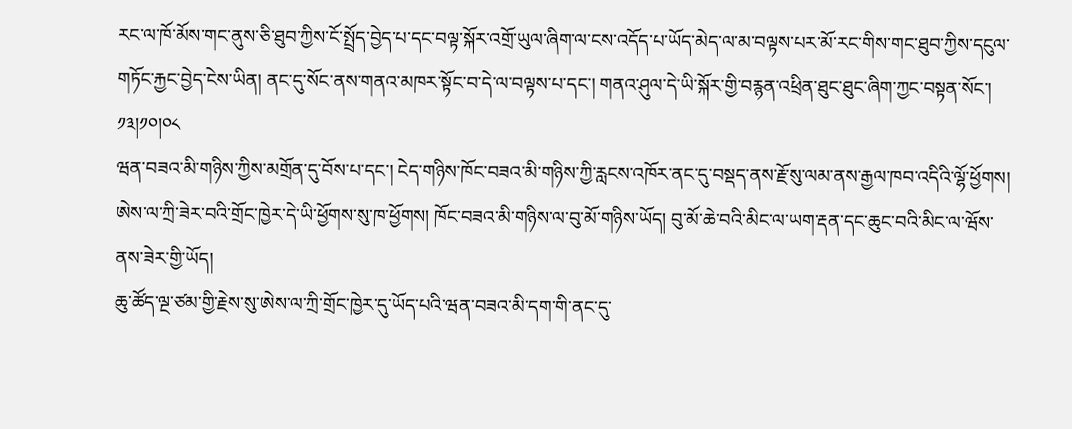རང་ལ་ཁོ་མོས་གང་ནུས་ཅི་ཐུབ་ཀྱིས་ངོ་སྤྲོད་བྱེད་པ་དང་བལྟ་སྐོར་འགྲོ་ཡུལ་ཞིག་ལ་ངས་འདོད་པ་ཡོད་མེད་ལ་མ་བལྟས་པར་མོ་རང་གིས་གང་ཐུབ་ཀྱིས་དངུལ་གཏོང་རྐྱང་བྱེད་ངེས་ཡིན། ནང་དུ་སོང་ནས་གནའ་མཁར་སྟོང་བ་དེ་ལ་བལྟས་པ་དང་། གནའ་ཤུལ་དེ་ཡི་སྐོར་གྱི་བརྙན་འཕྲིན་ཐུང་ཐུང་ཞིག་ཀྱང་བསྟན་སོང་། ༡༣།༡༠།༠༨
ཝན་བཟའ་མི་གཉིས་ཀྱིས་མགྲོན་དུ་བོས་པ་དང་། ངེད་གཉིས་ཁོང་བཟའ་མི་གཉིས་ཀྱི་རླངས་འཁོར་ནང་དུ་བསྡད་ནས་རྗོ་སུ་ལམ་ནས་རྒྱལ་ཁབ་འདིའི་ལྷོ་ཕྱོགས། ཨེས་ལ་ཀྲི་ཟེར་བའི་གྲོང་ཁྱེར་དེ་ཡི་ཕྱོགས་སུ་ཁ་ཕྱོགས། ཁོང་བཟའ་མི་གཉིས་ལ་བུ་མོ་གཉིས་ཡོད། བུ་མོ་ཆེ་བའི་མིང་ལ་ཡག་རྡན་དང་ཆུང་བའི་མིང་ལ་ཝོས་ནས་ཟེར་གྱི་ཡོད།
ཆུ་ཚོད་ལྔ་ཙམ་གྱི་རྗེས་སུ་ཨེས་ལ་ཀྲི་གྲོང་ཁྱེར་དུ་ཡོད་པའི་ཝན་བཟའ་མི་དག་གི་ནང་དུ་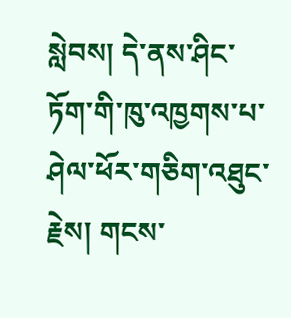སླེབས། དེ་ནས་ཤིང་ཏོག་གི་ཁུ་འཁྱགས་པ་ཤེལ་ཕོར་གཅིག་འཐུང་རྗེས། གངས་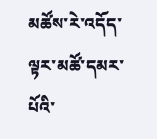མཚོས་རེ་འདོད་ལྟར་མཚོ་དམར་པོའི་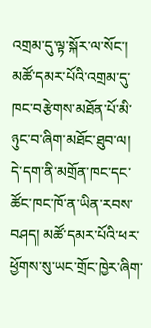འགྲམ་དུ་ལྟ་སྐོར་ལ་སོང་། མཚོ་དམར་པོའི་འགྲམ་དུ་ཁང་བརྩེགས་མཐོན་པོ་མི་ཉུང་བ་ཞིག་མཐོང་ཐུབ་ལ། དེ་དག་ནི་མགྲོན་ཁང་དང་ཚོང་ཁང་ཁོ་ན་ཡིན་རབས་བཤད། མཚོ་དམར་པོའི་ཕར་ཕྱོགས་སུ་ཡང་གྲོང་ཁྱེར་ཞིག་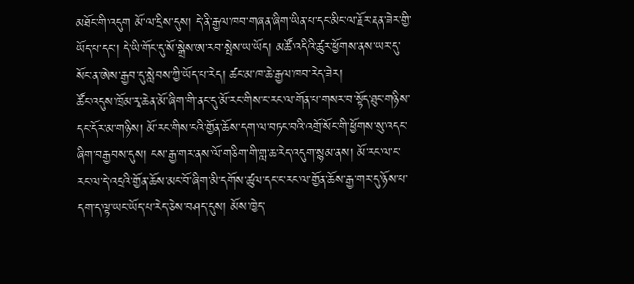མཐོང་གི་འདུག མོ་ལ་དྲིས་དུས། དེ་ནི་རྒྱལ་ཁབ་གཞན་ཞིག་ཡིན་པ་དང་མིང་ལ་རྗོར་རྡན་ཟེར་གྱི་ཡོད་པ་དང་། དེ་ཡི་གོང་དུ་སོ་སྒྲེས་ཨ་རབ་སྤེས་ཡ་ཡོད། མཚོ་འདིའི་ཚུར་ཕྱོགས་ནས་ཡར་དུ་སོང་ན་ཨེས་རྒྱབ་དུ་སླེབས་ཀྱི་ཡོད་པ་རེད། ཚང་མ་ཁ་ཆེ་རྒྱལ་ཁབ་རེད་ཟེར།
ཚོང་འདུས་ཁྲོམ་རྭ་ཆེན་མོ་ཞིག་གི་ནང་དུ་མོ་རང་གིས་ང་རང་ལ་གོན་པ་གསར་བ་སྟོད་ཐུང་གཉིས་དང་དོར་མ་གཉིས། མོ་རང་གིས་ངའི་གྱོན་ཆོས་དག་ལ་བཏང་བའི་འགྲོ་སོང་གི་ཕྱོགས་སུ་འདང་ཞིག་བརྒྱབས་དུས། ངས་རྒྱ་གར་ནས་ལོ་གཅིག་གི་གླ་ཆ་རེད་འདུག་སྙམ་ནས། མོ་རང་ལ་ང་རང་ལ་དེ་འདྲའི་གྱོན་ཆོས་མང་བོ་ཞིག་མི་དགོས་ཚུལ་དང་ང་རང་ལ་གྱོན་ཆོས་རྒྱ་གར་དུ་ཉོས་པ་དག་ད་ལྟ་ཡང་ཡོད་པ་རེད་ཅེས་བཤད་དུས། མོས་ཁྱེད་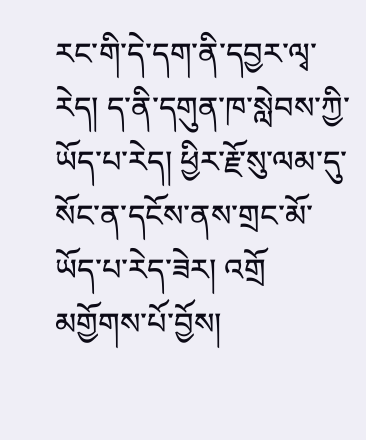རང་གི་དེ་དག་ནི་དབྱར་ལྭ་རེད། ད་ནི་དགུན་ཁ་སླེབས་ཀྱི་ཡོད་པ་རེད། ཕྱིར་རྗོ་སུ་ལམ་དུ་སོང་ན་དངོས་ནས་གྲང་མོ་ཡོད་པ་རེད་ཟེར། འགྲོ  མགྱོགས་པོ་བྱོས།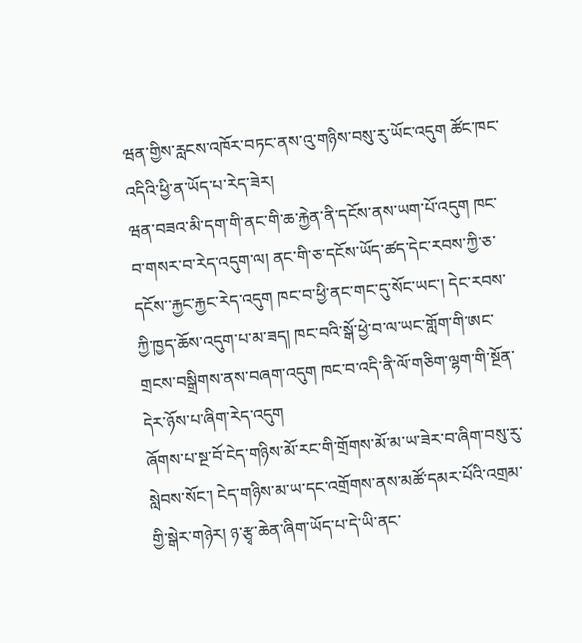ཝན་གྱིས་རླངས་འཁོར་བཏང་ནས་འུ་གཉིས་བསུ་རུ་ཡོང་འདུག ཚོང་ཁང་འདིའི་ཕྱི་ན་ཡོད་པ་རེད་ཟེར།
ཝན་བཟའ་མི་དག་གི་ནང་གི་ཆ་རྐྱེན་ནི་དངོས་ནས་ཡག་པོ་འདུག ཁང་བ་གསར་བ་རེད་འདུག་ལ། ནང་གི་ཅ་དངོས་ཡོད་ཚད་དེང་རབས་ཀྱི་ཅ་དངོས་་རྐྱང་རྐྱང་རེད་འདུག ཁང་བ་ཕྱི་ནང་གང་དུ་སོང་ཡང་། དེང་རབས་ཀྱི་ཁྱད་ཆོས་འདུག་པ་མ་ཟད། ཁང་བའི་སྒོ་ཕྱེ་བ་ལ་ཡང་གློག་གི་ཨང་གྲངས་བསྒྲིགས་ནས་བཞག་འདུག ཁང་བ་འདི་ནི་ལོ་གཅིག་ལྷག་གི་སྔོན་དེར་ཉོས་པ་ཞིག་རེད་འདུག
ཞོགས་པ་སྔ་བོ་ངེད་གཉིས་མོ་རང་གི་གྲོགས་མོ་མ་ཡ་ཟེར་བ་ཞིག་བསུ་རུ་སླེབས་སོང་། ངེད་གཉིས་མ་ཡ་དང་འགྲོགས་ནས་མཚོ་དམར་པོའི་འགྲམ་གྱི་སྒེར་གཉེར། ཉ་རྩྭ་ཆེན་ཞིག་ཡོད་པ་དེ་ཡི་ནང་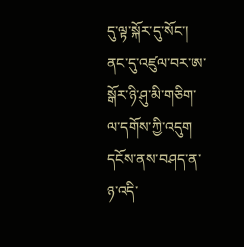དུ་ལྟ་སྐོར་དུ་སོང་། ནང་དུ་འཛུལ་བར་ཨ་སྒོར་ཉི་ཤུ་མི་གཅིག་ལ་དགོས་ཀྱི་འདུག དངོས་ནས་བཤད་ན་ཉ་འདི་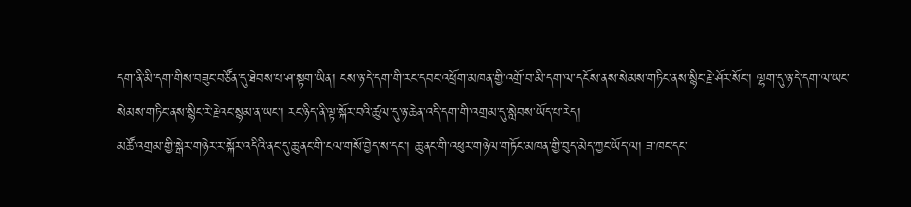དག་ནི་མི་དག་གིས་བཟུང་བཙོན་དུ་ཐེབས་པ་ཤ་སྟག་ཡིན། ངས་ཉ་དེ་དག་གི་རང་དབང་འཕྲོག་མཁན་གྱི་འགྲོ་བ་མི་དག་ལ་དངོས་ནས་སེམས་གཏིང་ནས་སྙིང་རྗེ་ཤོར་སོང་། ལྷག་དུ་ཉ་དེ་དག་ལ་ཡང་སེམས་གཏིང་ནས་སྙིང་རེ་རྗེའང་སྙམ་ན་ཡང་། རང་ཉིད་ནི་ལྟ་སྐོར་བའི་ཚུལ་དུ་ཉ་ཆེན་འདི་དག་གི་འགྲམ་དུ་སླེབས་ཡོད་པ་རེད།
མཚོ་འགྲམ་གྱི་སྒེར་གཉེར་ར་སྐོར་འདིའི་ནང་དུ་ཆུ་ནང་གི་ངལ་གསོ་བྱེད་ས་དང་། ཆུ་ནང་གི་འཕུར་གཉེལ་གཏོང་མཁན་གྱི་བུད་མེད་ཀྱང་ཡོད་ལ། ཟ་ཁང་དང་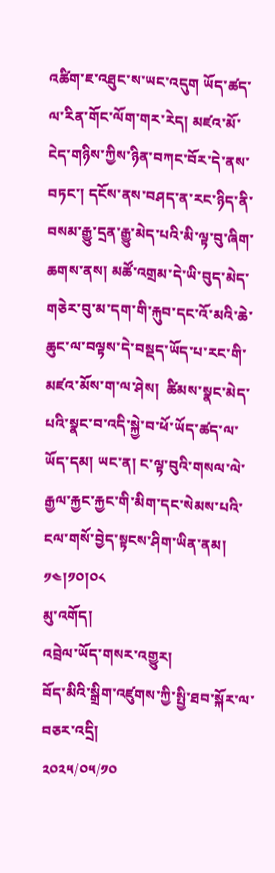འཚིག་ཇ་འཐུང་ས་ཡང་འདུག ཡོད་ཚད་ལ་རིན་གོང་ལོག་གར་རེད། མཛའ་མོ་ངེད་གཉིས་ཀྱིས་ཉིན་བཀང་བོར་དེ་ནས་བཏང་། དངོས་ནས་བཤད་ན་རང་ཉིད་ནི་བསམ་རྒྱུ་དྲན་རྒྱུ་མེད་པའི་མི་ལྟ་བུ་ཞིག་ཆགས་ནས། མཚོ་འགྲམ་དེ་ཡི་བུད་མེད་གཅེར་བུ་མ་དག་གི་རྐུབ་དང་འོ་མའི་ཆེ་ཆུང་ལ་བལྟས་དེ་བསྡད་ཡོད་པ་རང་གི་མཛའ་མོས་ག་ལ་ཤེས།  ཚིམས་སྣང་མེད་པའི་སྣང་བ་འདི་སྐྱེ་བ་ཕོ་ཡོད་ཚད་ལ་ཡོད་དམ། ཡང་ན། ང་ལྟ་བུའི་གསལ་ལེ་རྒྱལ་རྐྱང་རྐྱང་གི་མིག་དང་སེམས་པའི་ངལ་གསོ་བྱེད་སྟངས་ཤིག་ཡིན་ནམ། ༡༤།༡༠།༠༨
མུ་འགོད།
འབྲེལ་ཡོད་གསར་འགྱུར།
བོད་མིའི་སྒྲིག་འཛུགས་ཀྱི་སྤྱི་ཐབ་སྐོར་ལ་བཅར་འདྲི།
༢༠༢༥/༠༥/༡༠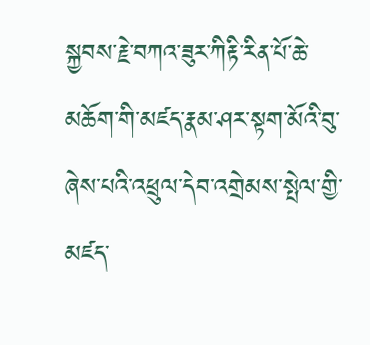སྐྱབས་རྗེ་བཀའ་ཟུར་ཀིརྟི་རིན་པོ་ཆེ་མཆོག་གི་མཛད་རྣམ་ཤར་སྟག་མོའི་བུ་ཞེས་པའི་འཕྲུལ་དེབ་འགྲེམས་སྤེལ་གྱི་མཛད་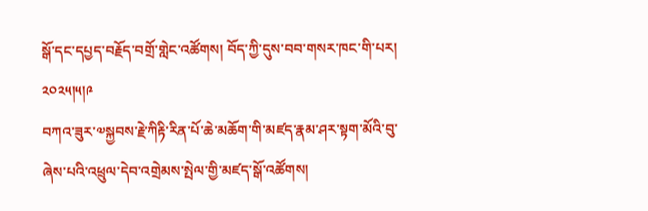སྒོ་དང་དཔྱད་བརྗོད་བགྲོ་གླེང་འཚོགས། བོད་ཀྱི་དུས་བབ་གསར་ཁང་གི་པར། ༢༠༢༥།༥།༩
བཀའ་ཟུར་༧སྐྱབས་རྗེ་ཀིརྟི་རིན་པོ་ཆེ་མཆོག་གི་མཛད་རྣམ་ཤར་སྟག་མོའི་བུ་ཞེས་པའི་འཕྲུལ་དེབ་འགྲེམས་སྤེལ་གྱི་མཛད་སྒོ་འཚོགས།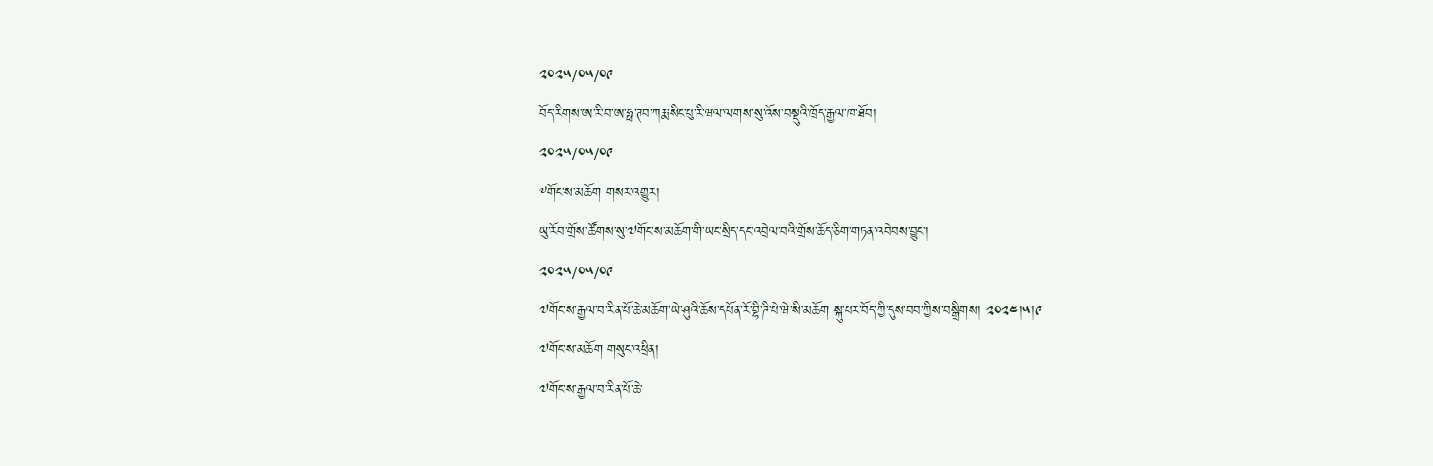༢༠༢༥/༠༥/༠༩
བོད་རིགས་ཨ་རི་བ་ཨ་ཧྥ་ཊབ་ཀརྨ་སིང་པུ་རི་ཝལ་ལགས་སུ་འོས་བསྡུའི་ཁྲོད་རྒྱལ་ཁ་ཐོབ།
༢༠༢༥/༠༥/༠༩
༸གོང་ས་མཆོག གསར་འགྱུར།
ཡུ་རོབ་གྲོས་ཚོགས་སུ་༧གོང་ས་མཆོག་གི་ཡང་སྲིད་དང་འབྲེལ་བའི་གྲོས་ཆོད་ཅིག་གཏན་འབེབས་བྱུང་།
༢༠༢༥/༠༥/༠༩
༧གོང་ས་རྒྱལ་བ་རིན་པོ་ཆེ་མཆོག་ཡེ་ཤུའི་ཆོས་དཔོན་རོ་བྷི་ཌི་པེ་ཝེ་སི་མཆོག སྐུ་པར་བོད་ཀྱི་དུས་བབ་ཀྱིས་བསྒྲིགས། ༢༠༢༤།༥།༩
༧གོང་ས་མཆོག གསུང་འཕྲིན།
༧གོང་ས་རྒྱལ་བ་རིན་པོ་ཆེ་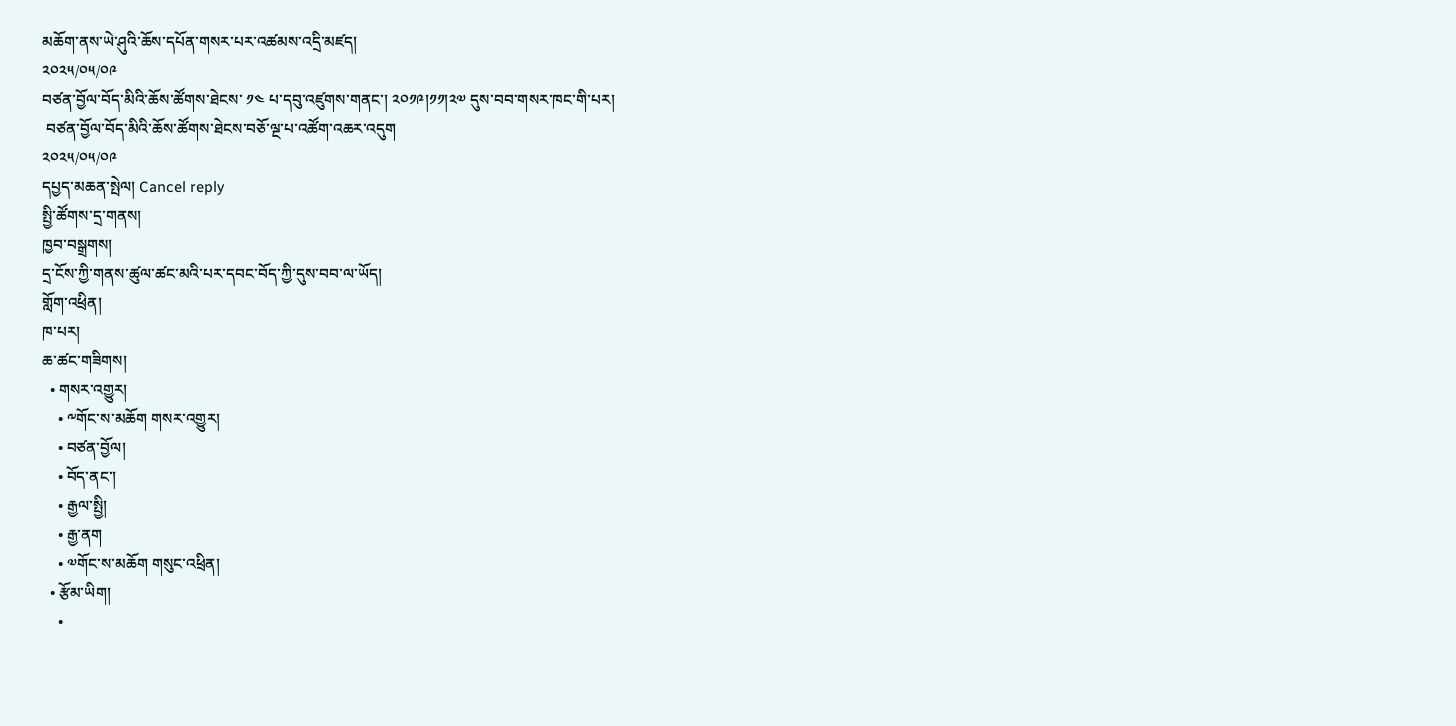མཆོག་ནས་ཡེ་ཤུའི་ཆོས་དཔོན་གསར་པར་འཚམས་འདྲི་མཛད།
༢༠༢༥/༠༥/༠༩
བཙན་བྱོལ་བོད་མིའི་ཆོས་ཚོགས་ཐེངས་ ༡༤ པ་དབུ་འཛུགས་གནང་། ༢༠༡༩།༡༡།༢༧ དུས་བབ་གསར་ཁང་གི་པར།
 བཙན་བྱོལ་བོད་མིའི་ཆོས་ཚོགས་ཐེངས་བཅོ་ལྔ་པ་འཚོག་འཆར་འདུག
༢༠༢༥/༠༥/༠༩
དཔྱད་མཆན་སྤེལ། Cancel reply
སྤྱི་ཚོགས་དྲ་གནས།
ཁྱབ་བསྒྲགས།
དྲ་ངོས་ཀྱི་གནས་ཚུལ་ཚང་མའི་པར་དབང་བོད་ཀྱི་དུས་བབ་ལ་ཡོད།
གློག་འཕྲིན།
ཁ་པར།
ཆ་ཚང་གཟིགས།
  • གསར་འགྱུར།
    • ༸གོང་ས་མཆོག གསར་འགྱུར།
    • བཙན་བྱོལ།
    • བོད་ནང་།
    • རྒྱལ་སྤྱི།
    • རྒྱ་ནག
    • ༧གོང་ས་མཆོག གསུང་འཕྲིན།
  • རྩོམ་ཡིག།
    •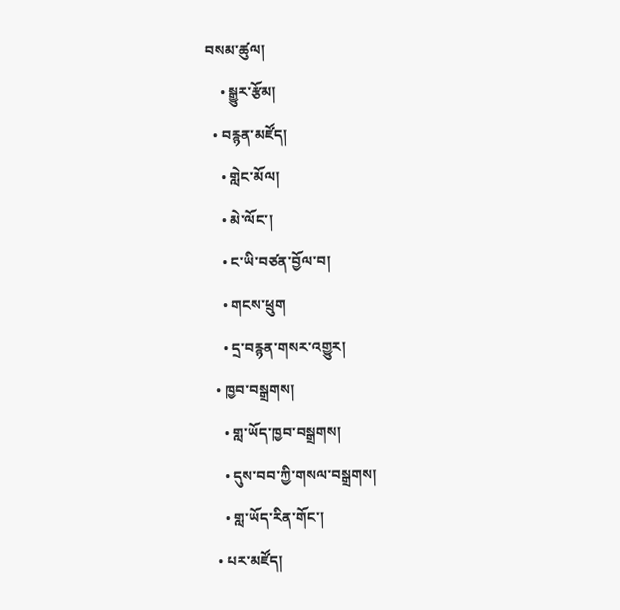བསམ་ཚུལ།
    • སྒྱུར་རྩོམ།
  • བརྙན་མཛོད།
    • གླེང་མོལ།
    • མེ་ལོང་།
    • ང་ཡི་བཙན་བྱོལ་བ།
    • གངས་ཕྲུག
    • དྲ་བརྙན་གསར་འགྱུར།
  • ཁྱབ་བསྒྲགས།
    • གླ་ཡོད་ཁྱབ་བསྒྲགས།
    • དུས་བབ་ཀྱི་གསལ་བསྒྲགས།
    • གླ་ཡོད་རིན་གོང་།
  • པར་མཛོད།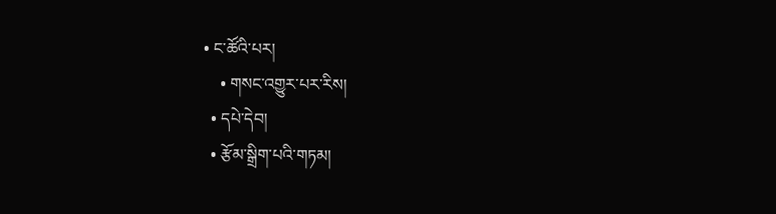• ང་ཚོའི་པར།
    • གསང་འགྱུར་པར་རིས།
  • དཔེ་དེབ།
  • རྩོམ་སྒྲིག་པའི་གཏམ།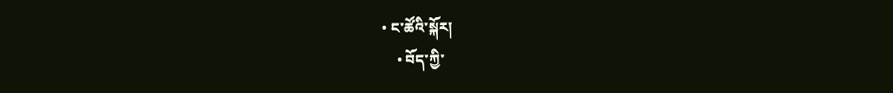• ང་ཚོའི་སྐོར།
    • བོད་ཀྱི་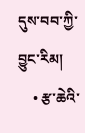དུས་བབ་ཀྱི་བྱུང་རིམ།
    • རྩ་ཆེའི་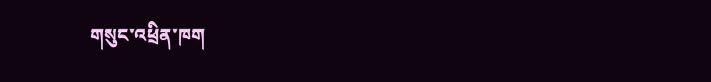གསུང་འཕྲིན་ཁག